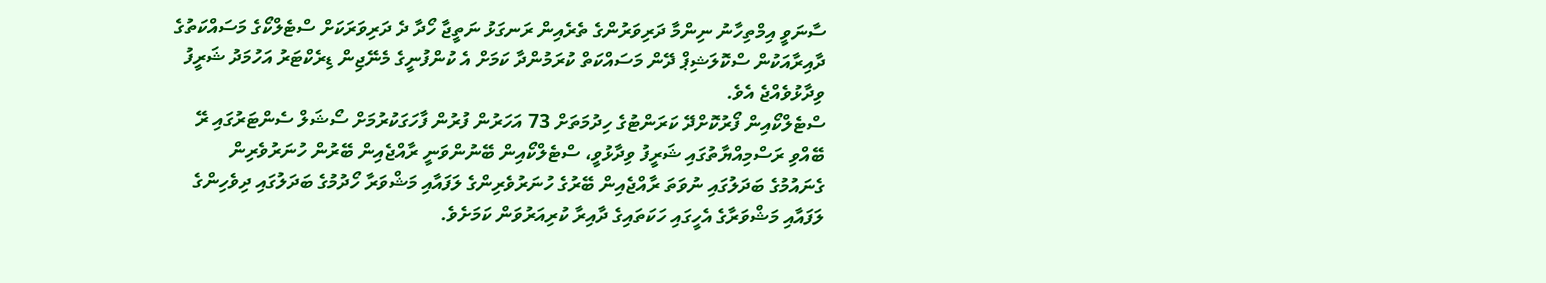ސާނަވީ އިމްތިހާނު ނިންމާ ދަރިވަރުންގެ ތެރެއިން ރަނގަޅު ނަތީޖާ ހޯދާ ދެ ދަރިވަރަކަށް ސްޓެލްކޯގެ މަސައްކަތުގެ ދާއިރާއަކުން ސްކޮލަޝިޕް ދޭން މަސައްކަތް ކުރަމުންދާ ކަމަށް އެ ކުންފުނީގެ މެނޭޖިން ޑިރެކްޓަރު އަހުމަދު ޝަރީފު ވިދާޅުވެއްޖެ އެވެ.
ސްޓެލްކޯއިން ފޯރުކޮށްދޭ ކަރަންޓުގެ ހިދުމަތަށް 73 އަހަރުން ފުރުން ފާހަގަކުރުމަށް ސޯޝަލް ސެންޓަރުގައި ރޭ ބޭއްވި ރަސްމިއްޔާތުގައި ޝަރީފު ވިދާޅުވީ، ސްޓެލްކޯއިން ބޭނުންވަނީ ރާއްޖެއިން ބޭރުން ހުނަރުވެރިން ގެނައުމުގެ ބަދަލުގައި ނުވަތަ ރާއްޖެއިން ބޭރުގެ ހުނަރުވެރިންގެ ލަފައާއި މަޝްވަރާ ހޯދުމުގެ ބަދަލުގައި ދިވެހިންގެ ލަފައާއި މަޝްވަރާގެ އެހީގައި ހަކަތައިގެ ދާއިރާ ކުރިއަރުވަން ކަމަށެވެ.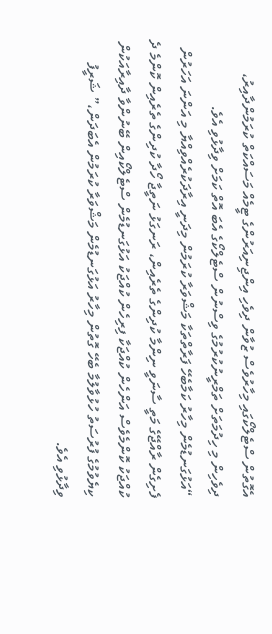އެގޮތުން ސްޓެލްކޯގައި މިހާރުވެސް ޒުވާން ދިވެހި އިންޖިނިއަރުންގެ ޓީމެއް މަސައްކަތް ކުރަމުންދާއިރު، ދިވެހިން މި ހިދުމަތަށް ތަމްރީނުކުރުމުގެ ވިސްނުން ސްޓެލްކޯގެ އެބަ އޮތް ކަމަށް ވިދާޅުވި އެވެ.
“އަޅުގަނޑުމެން މިހާރު ކަމާބެހޭ ފަރާތްތަކާ މަޝްވަރާ ކުރަމުން މިދަނީ އިރާދަކުރެއްވިއްޔާ މި އަންނަ އަހަރުން ފެށިގެން ރާއްޖޭގެ މަތީ ސާނަވީ ނިންމާ ކުދިންގެ ތެރެއިން، ރަނގަޅު ނަތީޖާ ހޯދާ ކުދިންގެ ތެރެއިން ކޮންމެ ދެ ކުއްޖަކު ކޮންމެވެސް އަންހެން ކުއްޖަކާ ފިރިހެން ކުއްޖަކު އަޅުގަނޑުމެން ސްޓެލްކޯއިން ބޭނުންވާ ދާއިރާއަކުން ކިޔެވުމުގެ ފުރުސަތު ހުޅުވާލުމާ ބެހޭ ގޮތުން މިހާރު އަޅުގަނޑުމެން މަޝްވަރާ ކުރަމުން އެބަދަން،” ޝަރީފު ވިދާޅުވި އެވެ.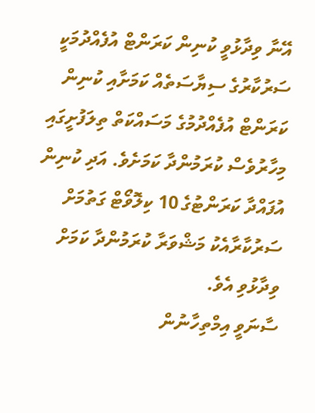އޭނާ ވިދާޅުވީ ކުނިން ކަރަންޓް އުފެއްދުމަކީ ސަރުކާރުގެ ސިޔާސަތެއް ކަމަށާއި ކުނިން ކަރަންޓް އުފެއްދުމުގެ މަސައްކަތް ތިލަފުށީގައި މިހާރުވެސް ކުރަމުންދާ ކަމަށެވެ. އަދި ކުނިން އުފައްދާ ކަރަންޓުގެ 10 ކިލޮވޯޓް ގަތުމަށް ސަރުކާރާއެކު މަޝްވަރާ ކުރަމުންދާ ކަމަށް ވިދާޅުވި އެވެ.
ސާނަވީ އިމްތިހާނުން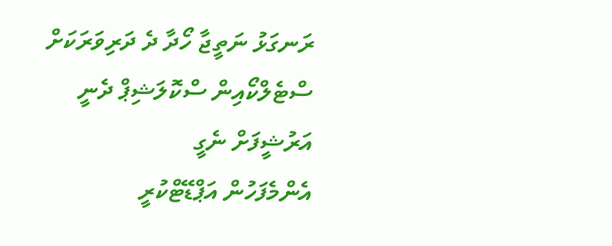ރަނގަޅު ނަތީޖާ ހޯދާ ދެ ދަރިވަރަކަށް ސްޓެލްކޯއިން ސްކޮލަޝިޕް ދެނީ
އަރުޝީފަށް ނެގީ
އެންމެފަހުން އަޕްޑޭޓްކުރީ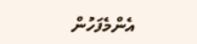އެންމެފަހުން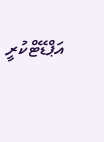އަޕްޑޭޓްކުރީ